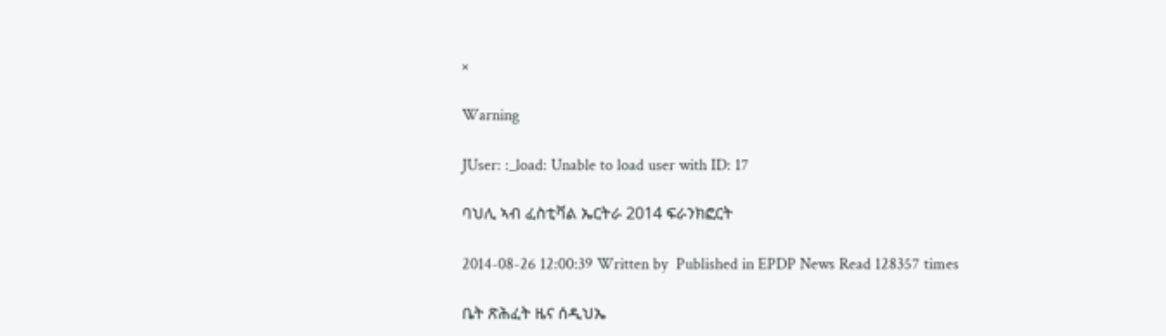×

Warning

JUser: :_load: Unable to load user with ID: 17

ባህሊ ኣብ ፈስቲቫል ኤርትራ 2014 ፍራንክፎርት

2014-08-26 12:00:39 Written by  Published in EPDP News Read 128357 times

ቤት ጽሕፈት ዜና ሰዲህኤ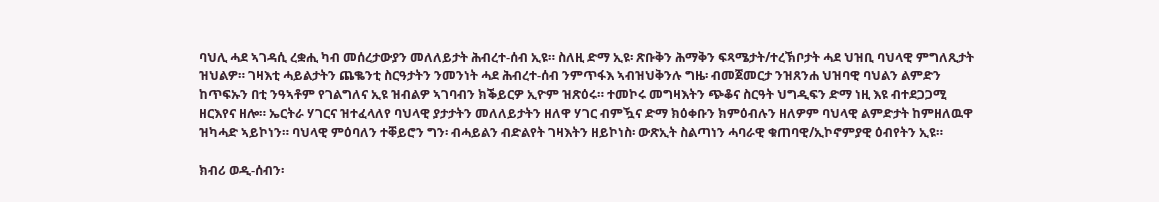ባህሊ ሓደ ኣገዳሲ ረቋሒ ካብ መሰረታውያን መለለይታት ሕብረተ-ሰብ ኢዩ። ስለዚ ድማ ኢዩ፡ ጽቡቅን ሕማቅን ፍጻሜታት/ተረኽቦታት ሓደ ህዝቢ ባህላዊ ምግለጺታት ዝህልዎ። ገዛእቲ ሓይልታትን ጨቈንቲ ስርዓታትን ንመንነት ሓደ ሕብረተ-ሰብ ንምጥፋእ ኣብዝህቅንሉ ግዜ፡ ብመጀመርታ ንዝጸንሐ ህዝባዊ ባህልን ልምድን ከጥፍኡን በቲ ንዓኣቶም የገልግለና ኢዩ ዝብልዎ ኣገባብን ክቕይርዎ ኢዮም ዝጽዕሩ። ተመኮሩ መግዛእትን ጭቆና ስርዓት ህግዲፍን ድማ ነዚ እዩ ብተደጋጋሚ ዘርእየና ዘሎ። ኤርትራ ሃገርና ዝተፈላለየ ባህላዊ ያታታትን መለለይታትን ዘለዋ ሃገር ብምዃና ድማ ክዕቀቡን ክምዕብሉን ዘለዎም ባህላዊ ልምድታት ከምዘለዉዋ ዝካሓድ ኣይኮነን። ባህላዊ ምዕባለን ተቐይሮን ግን፡ ብሓይልን ብድልየት ገዛእትን ዘይኮነስ፡ ውጽኢት ስልጣነን ሓባራዊ ቁጠባዊ/ኢኮኖምያዊ ዕብየትን ኢዩ።

ክብሪ ወዲ-ሰብን፡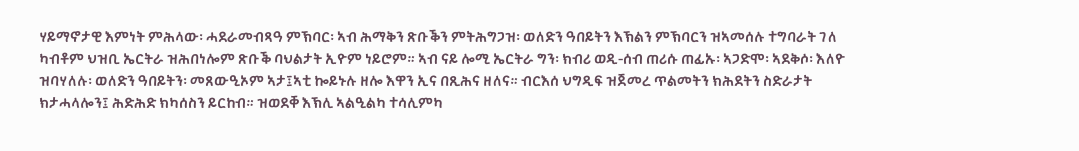ሃይማኖታዊ እምነት ምሕላው፡ ሓደራመብጻዓ ምኽባር፡ ኣብ ሕማቅን ጽቡቕን ምትሕግጋዝ፡ ወለድን ዓበይትን እኽልን ምኽባርን ዝኣመሰሉ ተግባራት ገለ ካብቶም ህዝቢ ኤርትራ ዝሕበነሎም ጽቡቕ ባህልታት ኢዮም ነይሮም። ኣብ ናይ ሎሚ ኤርትራ ግን፡ ክብሪ ወዲ-ሰብ ጠሪሱ ጠፊኡ፡ ኣጋድሞ፡ ኣደቅሶ፡ እለዮ ዝባሃለሉ፡ ወለድን ዓበይትን፡ መጸውዒኦም ኣታ፤ኣቲ ኰይኑሉ ዘሎ እዋን ኢና በጺሕና ዘለና። ብርእሰ ህግዲፍ ዝጀመረ ጥልመትን ክሕደትን ስድራታት ክታሓላሎን፤ ሕድሕድ ክካሰስን ይርከብ። ዝወደቐ እኽሊ ኣልዒልካ ተሳሊምካ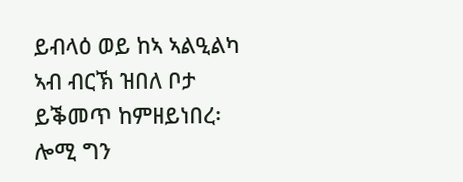ይብላዕ ወይ ከኣ ኣልዒልካ ኣብ ብርኽ ዝበለ ቦታ ይቕመጥ ከምዘይነበረ፡ ሎሚ ግን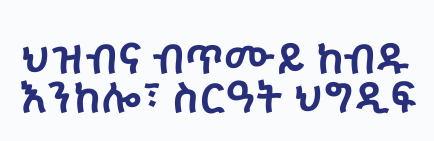ህዝብና ብጥሙይ ከብዱ እንከሎ፣ ስርዓት ህግዲፍ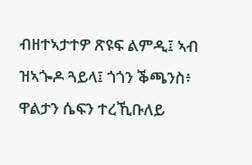ብዘተኣታተዎ ጽዩፍ ልምዲ፤ ኣብ ዝኣጐዶ ጓይላ፤ ጎጎን ቕጫንስ፥ ዋልታን ሴፍን ተረኺቡለይ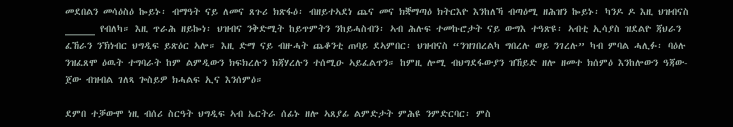መደበልን መሳዕስዕ ኰይኑ፡ ብማዓት ናይ ለመና ጸጉሪ ክጽፋዕ፡ ብዘይተኣደነ ጨና መና ክቛማጣዕ ክትርእዮ እንከለኻ ብጣዕሚ ዘሕዝን ኰይኑ፡ ካንዶ ዶ እዚ ህዝብናስ _____ የብለካ። እዚ ጥራሕ ዘይኰነ፡ ህዝብና ንቅድሚት ከይጥምትን ንከይሓስብን፡ ኣብ ሕሉፍ ተመኩሮታት ናይ ውግእ ተዓጽዩ፡ ኣብቲ ኢሳያስ ዝደልዮ ጃህራን ፈኸራን ንኽነብር ህግዲፍ ይጽዕር ኣሎ። እዚ ድማ ናይ ብዙሓት ጨቆንቲ ጠባይ ደኣምበር፡ ህዝብናስ “ንዝገበረልካ ግበረሉ ወይ ንገረሉ” ካብ ምባል ሓሊፉ፡ ባዕሉ ንዝፈጸሞ ዕዉት ተግባራት ከም ልምዲውን ክፍክረሉን ክጃሃረሉን ተሰሚዑ ኣይፈልጥን። ከምዚ ሎሚ ብህግደፋውያን ዝኸይድ ዘሎ ዘመተ ክሰምዕ እንከሎውን ዓጃው-ጀው ብዝብል ገለጻ ጐስይዎ ክሓልፍ ኢና እንሰምዕ።

ደምበ ተቓውሞ ነዚ ብሰሪ ስርዓት ህግዲፍ ኣብ ኤርትራ ሰፊኑ ዘሎ ኣጸያፊ ልምድታት ምሕዩ ንምድርባር፡ ምስ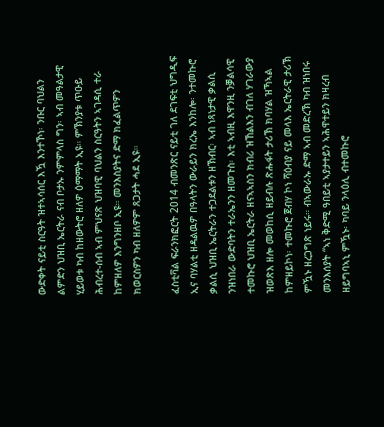ውድቀት ናይቲ ስርዓት ዝተኣሳሰር እዃ እንተኾነ፡ ንቡር ባህልን ልምድን ህዝቢ ኤርትራ ናብ ቦታኡ ንምምላስ ግን፡ ኣብ መዓልታዊ ሂይወቱ ካብ ከዘውትሮ ዘለዎ ዕማማት ኢዩ። ምኽንያቱ ጥዑይ ሕብረተ-ሰብ ኣብ ምህናጽ ህዝባዊ ባህልን ስርዓትን ኣገዳሲ ተራ ከምዘለዎ እንግንዘቦ ኢዩ። መንእስያትና ድማ ክፈልጥዎን ክወርስዎን ካብ ዘለዎም ጸጋታት ሓደ ኢዩ።

ፈስቲቫል ፍራንክፎርት 2014 ብመንጽር ናይቲ ገለ ደገፍቲ ህግዲፍ ኢና ባሃልቲ ዘዳልዉዎ በዓላትን ውራይን ክረኤ እንከሎ፡ ንተመኩሮ ቃልሲ ህዝቢ ኤርትራን ተጋደልቱን ዘኽብር፡ ኣብ ነጻነታዊ ቃልሲ ንዝነበራ ውድባትን ተራኤንን ዘመጉስ፡ እቲ ኣብዚ እዋንዚ ንቓልሳዊ ተመኩሮ ህዝቢ ኤርትራ ዘናኣኣስን ክብሪ ዝኸልእን ብገለ ሃገራውያ ዝወጽእ ዘሎ መወከሲ ዘይብሉ ጽሑፋት ታሪኽ ክባሃል ዝኻኣል ከምዘይኮነ፡ ተመኩሮ ጀብሃ ኮነ ሻዕብያ ናይ መላእ ኤርትራዊ ታሪኽ ምዃኑ ዘረጋግጽ ነይሩ። ብኣውራኡ ድማ ኣብ መድረኽ ካብ ዝነበሩ መንእሰያት “ኣነ ቅድሚ ዓበይቲ ኣያታተይን ኣሕዋተይን ክዛረብ ዘይግባኣኒ ምዃኑ፡ ካባይ ንላዕሊ ብተመኩሮ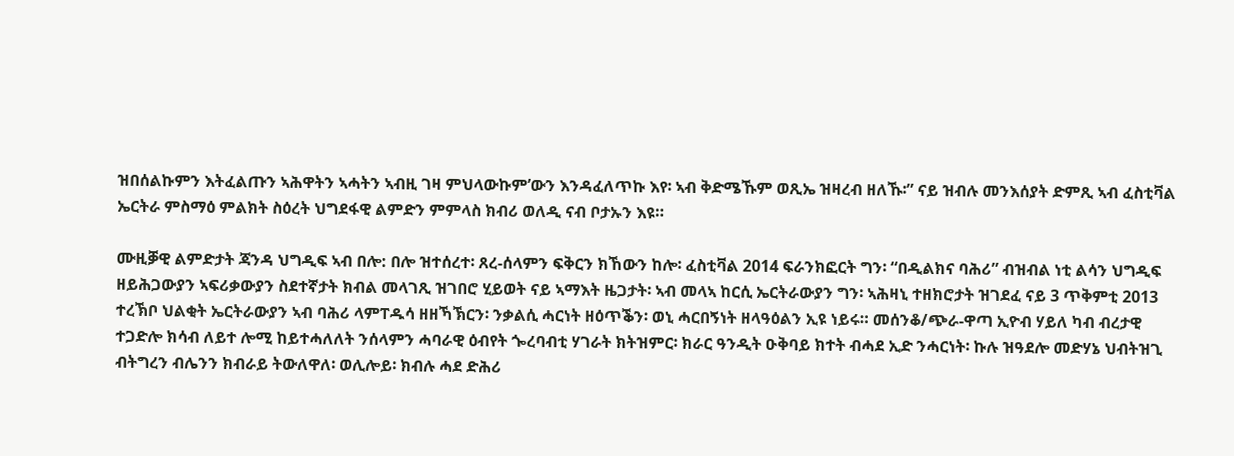ዝበሰልኩምን እትፈልጡን ኣሕዋትን ኣሓትን ኣብዚ ገዛ ምህላውኩም’ውን እንዳፈለጥኩ እየ፡ ኣብ ቅድሜኹም ወጺኤ ዝዛረብ ዘለኹ፡” ናይ ዝብሉ መንእሰያት ድምጺ ኣብ ፈስቲቫል ኤርትራ ምስማዕ ምልክት ስዕረት ህግደፋዊ ልምድን ምምላስ ክብሪ ወለዲ ናብ ቦታኡን እዩ።

ሙዚቓዊ ልምድታት ጃንዳ ህግዲፍ ኣብ በሎ: በሎ ዝተሰረተ፡ ጸረ-ሰላምን ፍቅርን ክኸውን ከሎ፡ ፈስቲቫል 2014 ፍራንክፎርት ግን፡ “በዲልክና ባሕሪ” ብዝብል ነቲ ልሳን ህግዲፍ ዘይሕጋውያን ኣፍሪቃውያን ስደተኛታት ክብል መላገጺ ዝገበሮ ሂይወት ናይ ኣማእት ዜጋታት፡ ኣብ መላኣ ከርሲ ኤርትራውያን ግን፡ ኣሕዛኒ ተዘክሮታት ዝገደፈ ናይ 3 ጥቅምቲ 2013 ተረኽቦ ህልቂት ኤርትራውያን ኣብ ባሕሪ ላምፐዱሳ ዘዘኻኽርን፡ ንቃልሲ ሓርነት ዘዕጥቕን፡ ወኒ ሓርበኝነት ዘላዓዕልን ኢዩ ነይሩ። መሰንቆ/ጭራ-ዋጣ ኢዮብ ሃይለ ካብ ብረታዊ ተጋድሎ ክሳብ ለይተ ሎሚ ከይተሓለለት ንሰላምን ሓባራዊ ዕብየት ጐረባብቲ ሃገራት ክትዝምር፡ ክራር ዓንዲት ዑቅባይ ክተት ብሓደ ኢድ ንሓርነት፡ ኩሉ ዝዓደሎ መድሃኔ ህብትዝጊ ብትግረን ብሌንን ክብራይ ትውለዋለ፡ ወሊሎይ፡ ክብሉ ሓደ ድሕሪ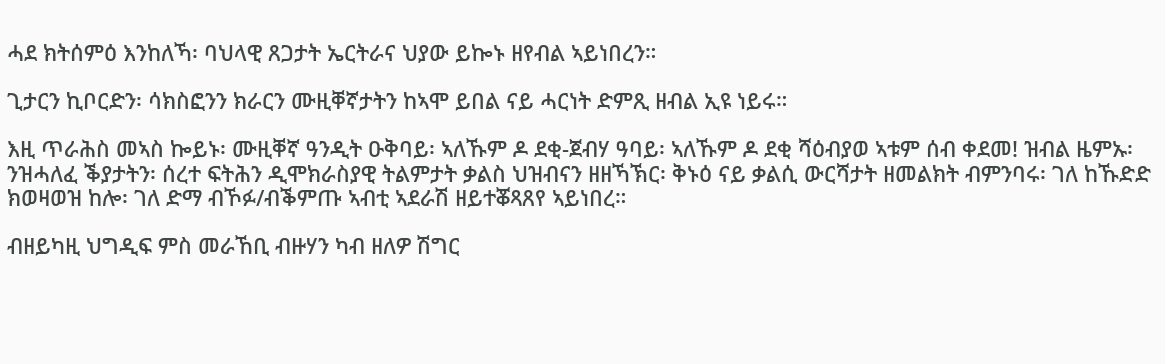ሓደ ክትሰምዕ እንከለኻ፡ ባህላዊ ጸጋታት ኤርትራና ህያው ይኰኑ ዘየብል ኣይነበረን።

ጊታርን ኪቦርድን፡ ሳክስፎንን ክራርን ሙዚቐኛታትን ከኣሞ ይበል ናይ ሓርነት ድምጺ ዘብል ኢዩ ነይሩ።

እዚ ጥራሕስ መኣስ ኰይኑ፡ ሙዚቐኛ ዓንዲት ዑቅባይ፡ ኣለኹም ዶ ደቂ-ጀብሃ ዓባይ፡ ኣለኹም ዶ ደቂ ሻዕብያወ ኣቱም ሰብ ቀደመ! ዝብል ዜምኡ፡ ንዝሓለፈ ቕያታትን፡ ሰረተ ፍትሕን ዲሞክራስያዊ ትልምታት ቃልስ ህዝብናን ዘዘኻኽር፡ ቅኑዕ ናይ ቃልሲ ውርሻታት ዘመልክት ብምንባሩ፡ ገለ ከኹድድ ክወዛወዝ ከሎ፡ ገለ ድማ ብኾፉ/ብቕምጡ ኣብቲ ኣደራሽ ዘይተቖጻጸየ ኣይነበረ።

ብዘይካዚ ህግዲፍ ምስ መራኸቢ ብዙሃን ካብ ዘለዎ ሽግር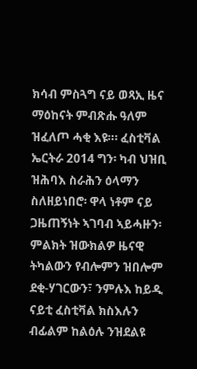ክሳብ ምስጓግ ናይ ወጻኢ ዜና ማዕከናት ምብጽሑ ዓለም ዝፈለጦ ሓቂ እዩ።፡ ፈስቲቫል ኤርትራ 2014 ግን፡ ካብ ህዝቢ ዝሕባእ ስራሕን ዕላማን ስለዘይነበሮ፡ ዋላ ነቶም ናይ ጋዜጠኝነት ኣገባብ ኣይሓዙን፡ ምልክት ዝውክልዎ ዜናዊ ትካልውን የብሎምን ዝበሎም ደቂ-ሃገርውን፣ ንምሉእ ከይዲ ናይቲ ፈስቲቫል ክስእሉን ብፊልም ከልዕሉ ንዝደልዩ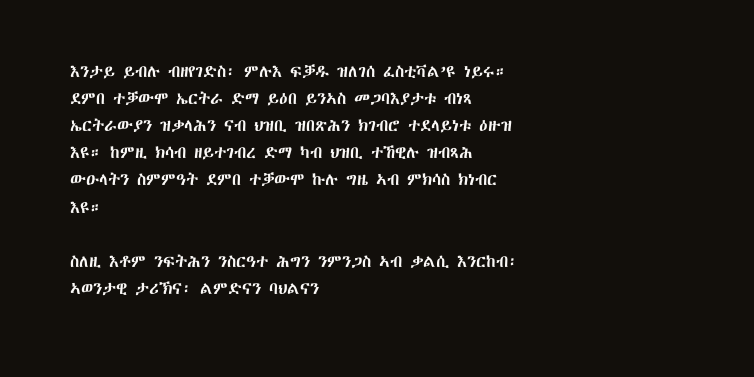እንታይ ይብሉ ብዘየገድስ፡ ምሉእ ፍቓዱ ዝለገሰ ፈስቲቫል’ዩ ነይሩ። ደምበ ተቓውሞ ኤርትራ ድማ ይዕበ ይንኣስ መጋባእያታቱ ብነጻ ኤርትራውያን ዝቃላሕን ናብ ህዝቢ ዝበጽሕን ክገብሮ ተደላይነቱ ዕዙዝ እዩ። ከምዚ ክሳብ ዘይተገብረ ድማ ካብ ህዝቢ ተኸዊሉ ዝብጻሕ ውዑላትን ስምምዓት ደምበ ተቓውሞ ኩሉ ግዜ ኣብ ምክሳስ ክነብር እዩ።

ስለዚ እቶም ንፍትሕን ንስርዓተ ሕግን ንምንጋስ ኣብ ቃልሲ እንርከብ፡ ኣወንታዊ ታሪኽና፡ ልምድናን ባህልናን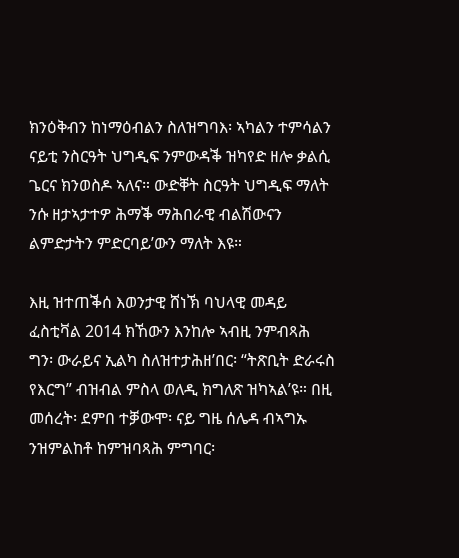ክንዕቅብን ከነማዕብልን ስለዝግባእ፡ ኣካልን ተምሳልን ናይቲ ንስርዓት ህግዲፍ ንምውዳቕ ዝካየድ ዘሎ ቃልሲ ጌርና ክንወስዶ ኣለና። ውድቐት ስርዓት ህግዲፍ ማለት ንሱ ዘታኣታተዎ ሕማቕ ማሕበራዊ ብልሽውናን ልምድታትን ምድርባይ’ውን ማለት እዩ።

እዚ ዝተጠቕሰ እወንታዊ ሸነኽ ባህላዊ መዳይ ፈስቲቫል 2014 ክኸውን እንከሎ ኣብዚ ንምብጻሕ ግን፡ ውራይና ኢልካ ስለዝተታሕዘ’በር፡ “ትጽቢት ድራሩስ የእርግ” ብዝብል ምስላ ወለዲ ክግለጽ ዝካኣል’ዩ። በዚ መሰረት፡ ደምበ ተቓውሞ፡ ናይ ግዜ ሰሌዳ ብኣግኡ ንዝምልከቶ ከምዝባጻሕ ምግባር፡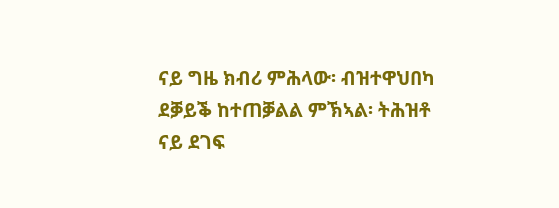ናይ ግዜ ክብሪ ምሕላው፡ ብዝተዋህበካ ደቓይቕ ከተጠቓልል ምኽኣል፡ ትሕዝቶ ናይ ደገፍ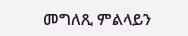መግለጺ ምልላይን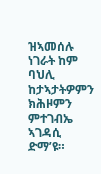ዝኣመሰሉ ነገራት ከም ባህሊ ከታኣታትዎምን ክሕዞምን ምተገብኤ ኣገዳሲ ድማ’ዩ።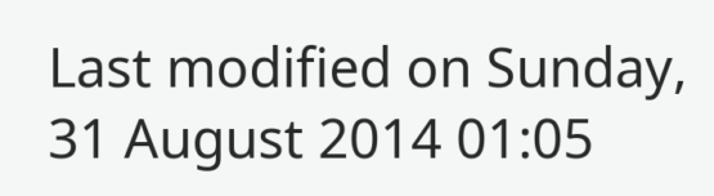Last modified on Sunday, 31 August 2014 01:05